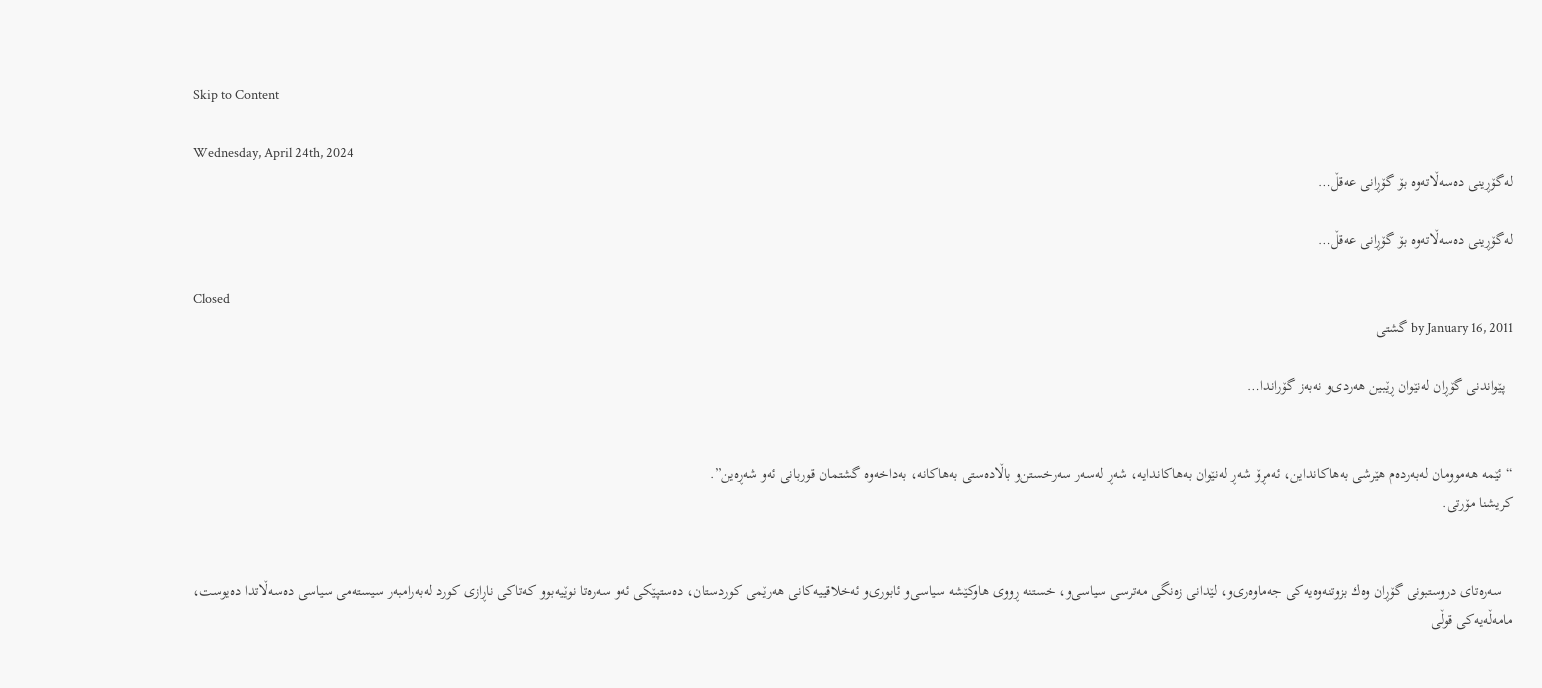Skip to Content

Wednesday, April 24th, 2024
له‌گۆڕینی ده‌سه‌ڵاته‌وه‌ بۆ گۆڕانی عه‌قڵ…

له‌گۆڕینی ده‌سه‌ڵاته‌وه‌ بۆ گۆڕانی عه‌قڵ…

Closed
by January 16, 2011 گشتی

  پێواندنی گۆڕان له‌نێوان ڕێبین هه‌ردی‌و نه‌به‌ز گۆراندا…


“ئێمه‌ هه‌موومان له‌به‌رده‌م هێرشی به‌هاكانداین، ئه‌مڕۆ شه‌ڕ له‌نێوان به‌هاكاندایه‌، شه‌ڕ له‌سه‌ر سه‌رخستن‌و باڵاده‌ستی به‌هاكانه‌، به‌داخه‌وه‌ گشتمان قوربانی ئه‌و شه‌ڕه‌ین”.
كریشنا مۆرتی.


   سه‌ره‌تای دروستبونی گۆڕان وه‌ك بزوتنه‌وه‌یه‌كی جه‌ماوه‌ری‌و، لێدانی زه‌نگی مه‌ترسی سیاسی‌و، خستنه‌ ڕووی هاوكێشه‌ سیاسی‌و ئابوری‌و ئه‌خلاقییه‌كانی هه‌رێمی كوردستان، ده‌ستپێكی ئه‌و سه‌ره‌تا نوێیه‌بوو كه‌تاكی ناڕازی كورد له‌به‌رامبه‌ر سیسته‌می سیاسی ده‌سه‌ڵاتدا ده‌یوست، مامه‌ڵه‌یه‌كی قوڵی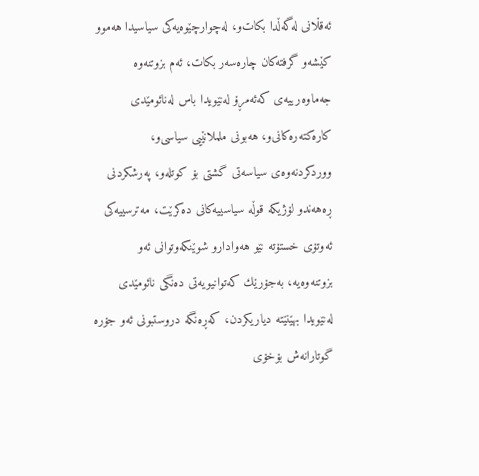ئه‌قڵانی له‌گه‌ڵدا بكات‌و، له‌چوارچێوه‌یه‌كی سیاسیدا هه‌موو كێشه‌‌و گرفته‌كان چاره‌سه‌ر بكات، ئه‌م بزوتنه‌وه‌ جه‌ماوه‌رییه‌ی كه‌ئه‌مڕۆ له‌نێویدا باس له‌نائومێدی كاره‌كته‌ره‌كانی‌و، هه‌بونی ململانێیی سیاسی‌و، ووردكردنه‌وه‌ی سیاسه‌تی گشتی بۆ كوتله‌‌و، په‌رشكردنی ڕه‌هه‌ند‌و لۆژیكه‌ قوڵه‌ سیاسییه‌كانی ده‌كرێت، مه‌ترسییه‌كی ئه‌وتۆی خستۆته‌ نێو هه‌وادار‌و شوێنكه‌وتوانی ئه‌و بزوتنه‌وه‌یه‌، به‌جۆرێك كه‌توانیویه‌تی ده‌نگی نائومێدی له‌نێویدا بهێنێته‌ دیاریكردن، كه‌ڕه‌نگه‌ دروستبونی ئه‌و جۆره‌ گوتارانه‌ش بۆخۆی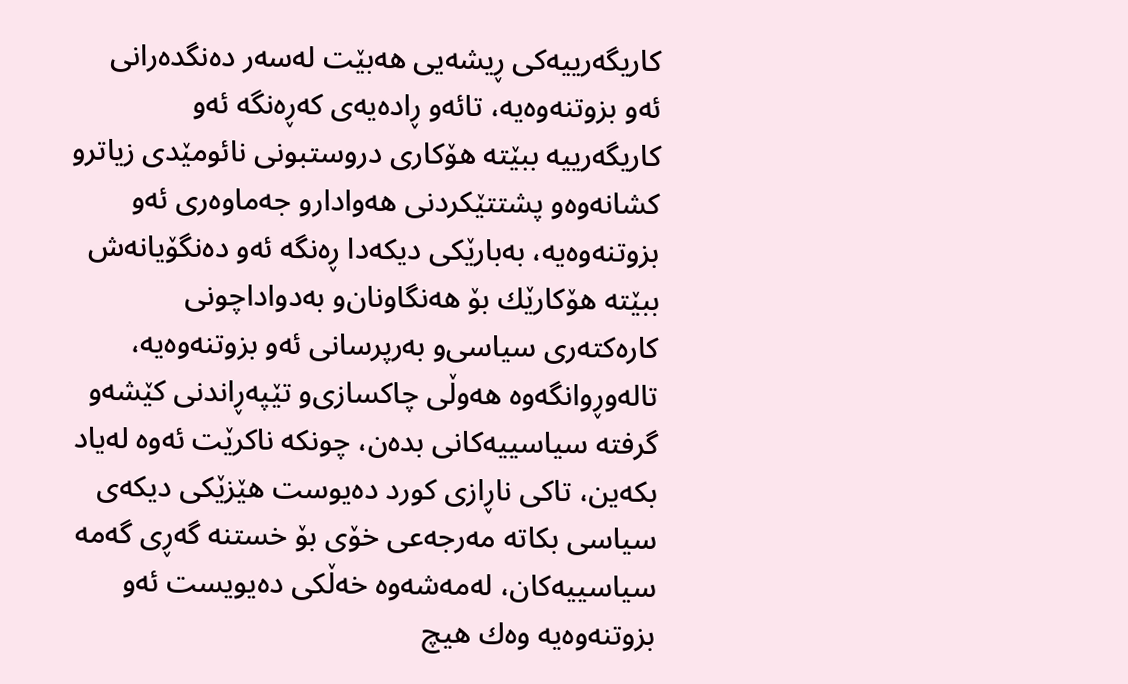كاریگه‌رییه‌كی ڕیشه‌یی هه‌بێت له‌سه‌ر ده‌نگده‌رانی ئه‌و بزوتنه‌وه‌یه‌، تائه‌و ڕاده‌یه‌ی كه‌ڕه‌نگه‌ ئه‌و كاریگه‌رییه‌ ببێته‌ هۆكاری دروستبونی نائومێدی زیاتر‌و كشانه‌وه‌‌و پشتتێكردنی هه‌وادار‌و جه‌ماوه‌ری ئه‌و بزوتنه‌وه‌یه‌، به‌بارێكی دیكه‌دا ڕه‌نگه‌ ئه‌و ده‌نگۆیانه‌ش ببێته‌ هۆكارێك بۆ هه‌نگاونان‌و به‌دواداچونی كاره‌كته‌ری سیاسی‌و به‌رپرسانی ئه‌و بزوتنه‌وه‌یه‌، تاله‌وڕوانگه‌وه‌ هه‌وڵی چاكسازی‌و تێپه‌ڕاندنی كێشه‌‌و گرفته‌ سیاسییه‌كانی بده‌ن، چونكه‌ ناكرێت ئه‌وه‌ له‌یاد بكه‌ین، تاكی ناڕازی كورد ده‌یوست هێزێكی دیكه‌ی سیاسی بكاته‌ مه‌رجه‌عی خۆی بۆ خستنه‌ گه‌ڕی گه‌مه‌ سیاسییه‌كان، له‌مه‌شه‌وه‌ خه‌ڵكی ده‌یویست ئه‌و بزوتنه‌وه‌یه‌ وه‌ك هیچ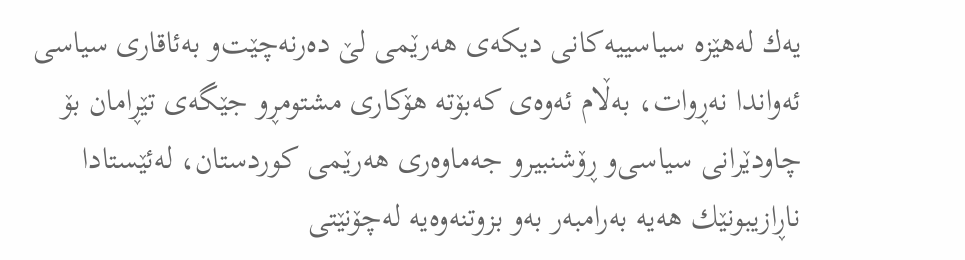یه‌ك له‌هێزه‌ سیاسییه‌كانی دیكه‌ی هه‌رێمی لێ‌ ده‌رنه‌چێت‌و به‌ئاقاری سیاسی ئه‌واندا نه‌ڕوات، به‌ڵام ئه‌وه‌ی كه‌بۆته‌ هۆكاری مشتومڕو جێگه‌ی تێڕامان بۆ چاودێرانی سیاسی‌و ڕۆشنبیر‌و جه‌ماوه‌ری هه‌رێمی كوردستان، له‌ئێستادا ناڕازیبونێك هه‌یه‌ به‌رامبه‌ر به‌و بزوتنه‌وه‌یه‌ له‌چۆنێتی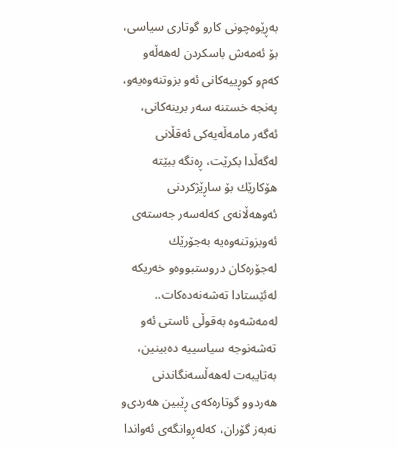به‌ڕێوه‌چونی كار‌و گوتاری سیاسی، بۆ ئه‌مه‌ش باسكردن له‌هه‌ڵه‌‌و كه‌م‌و كوڕییه‌كانی ئه‌و بزوتنه‌وه‌یه‌‌و، په‌نجه‌ خستنه‌ سه‌ر برینه‌كانی، ئه‌گه‌ر مامه‌ڵه‌یه‌كی ئه‌قڵانی له‌گه‌ڵدا بكرێت، ڕه‌نگه‌ ببێته‌ هۆكارێك بۆ ساڕێژكردنی ئه‌وهه‌ڵانه‌ی كه‌له‌سه‌ر جه‌سته‌ی ئه‌وبزوتنه‌وه‌یه‌ به‌جۆرێك له‌جۆره‌كان دروستبووه‌‌و خه‌ریكه‌ له‌ئێستادا ته‌شه‌نه‌ده‌كات.. له‌مه‌شه‌وه‌ به‌قوڵی ئاستی ئه‌و ته‌شه‌نوجه‌ سیاسییه‌ ده‌بینین، به‌تایبه‌ت له‌هه‌ڵسه‌نگاندنی هه‌ردوو گوتاره‌كه‌ی ڕێبین هه‌ردی‌و نه‌به‌ز گۆران، كه‌له‌ڕوانگه‌ی ئه‌واندا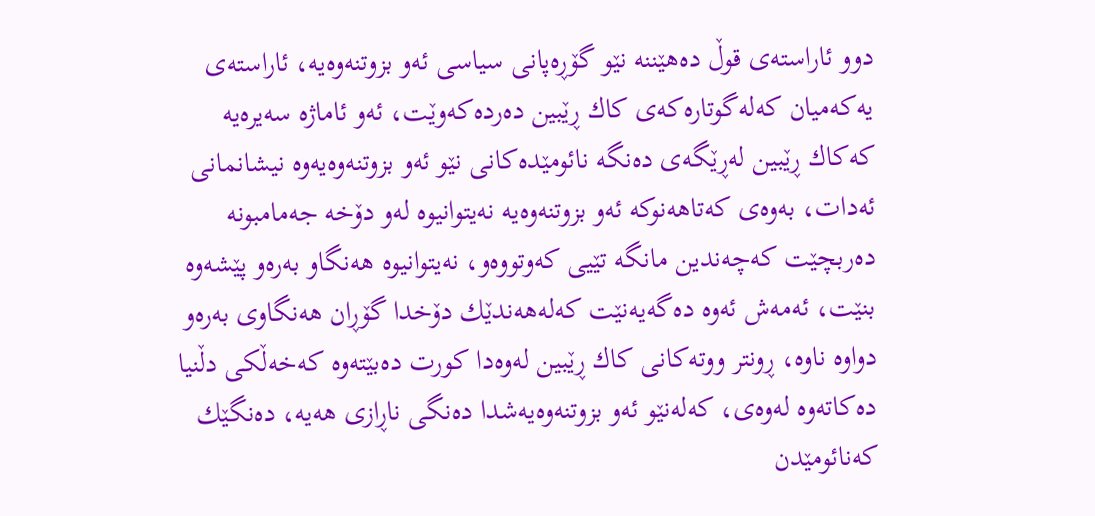دوو ئاراسته‌ی قوڵ ده‌هێننه‌ نێو گۆڕه‌پانی سیاسی ئه‌و بزوتنه‌وه‌یه‌، ئاراسته‌ی یه‌كه‌میان كه‌له‌گوتاره‌كه‌ی كاك ڕێبین ده‌رده‌كه‌وێت، ئه‌و ئاماژه‌ سه‌یره‌یه‌ كه‌كاك ڕێبین له‌ڕێگه‌ی ده‌نگه‌ نائومێده‌كانی نێو ئه‌و بزوتنه‌وه‌یه‌وه‌ نیشانمانی ئه‌دات، به‌وه‌ی كه‌تاهه‌نوكه‌ ئه‌و بزوتنه‌وه‌یه‌ نه‌یتوانیوه‌ له‌و دۆخه‌ جه‌مامبونه‌ ده‌ربچێت كه‌چه‌ندین مانگه‌ تێیی كه‌وتووه‌‌و، نه‌یتوانیوه‌ هه‌نگا‌و به‌ره‌‌و پێشه‌وه‌ بنێت، ئه‌مه‌ش ئه‌وه‌ ده‌گه‌یه‌نێت كه‌له‌هه‌ندێك دۆخدا گۆڕان هه‌نگاوی به‌ره‌‌و دواوه‌ ناوه‌، ڕونتر ووته‌كانی كاك ڕێبین له‌وه‌دا كورت ده‌بێته‌وه‌ كه‌خه‌ڵكی دڵنیا ده‌كاته‌وه‌ له‌وه‌ی، كه‌له‌نێو ئه‌و بزوتنه‌وه‌یه‌شدا ده‌نگی ناڕازی هه‌یه‌، ده‌نگێك كه‌نائومێدن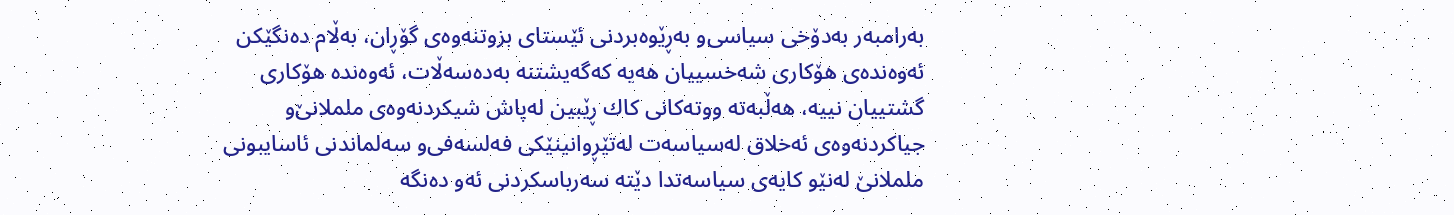به‌رامبه‌ر به‌دۆخی سیاسی‌و به‌ڕێوه‌بردنی ئێستای بزوتنه‌وه‌ی گۆڕان، به‌ڵام ده‌نگێكن ئه‌وه‌نده‌ی هۆكاری شه‌خسییان هه‌یه‌ كه‌گه‌یشتنه‌ به‌ده‌سه‌ڵات، ئه‌وه‌نده‌ هۆكاری گشتییان نییه‌، هه‌ڵبه‌ته‌ ووته‌كانی كاك ڕێبین له‌پاش شیكردنه‌وه‌ی ململانێ‌‌و جیاكردنه‌وه‌ی ئه‌خلاق له‌سیاسه‌ت له‌تێڕوانینێكی فه‌لسه‌فی‌و سه‌لماندنی ئاسایبونی ململانێ‌ له‌نێو كایه‌ی سیاسه‌تدا دێته‌ سه‌رباسكردنی ئه‌و ده‌نگه‌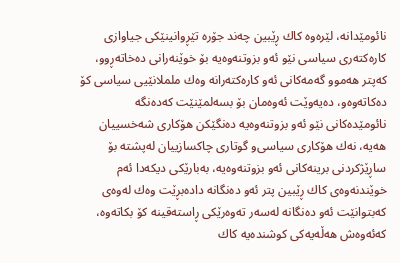نائومێدانه‌، لێره‌وه‌ كاك ڕێبین چه‌ند جۆره‌ تێڕوانینێكی جیاوازی كاره‌كته‌ری سیاسی نێو ئه‌و بزوتنه‌وه‌یه‌ بۆ خوێنه‌رانی ده‌خاته‌ڕوو، كه‌پتر هه‌موو گه‌مه‌كانی ئه‌و كاره‌كته‌رانه‌ وه‌ك ململانێیی سیاسی كۆ ده‌كاته‌وه‌‌و، ده‌یه‌وێت ئه‌وه‌مان بۆ بسه‌لمێنێت كه‌ده‌نگه‌ نائومێده‌كانی نێو ئه‌و بزوتنه‌وه‌یه‌ ده‌نگێكن هۆكاری شه‌خسییان هه‌یه‌، نه‌ك هۆكاری سیاسی‌و گوتاری چاكسازییان له‌پشته‌ بۆ ساڕێژكردنی برینه‌كانی ئه‌و بزوتنه‌وه‌یه‌، به‌بارێكی دیكه‌دا ئه‌م خوێندنه‌وه‌ی كاك ڕێبین پتر ئه‌و ده‌نگانه‌ داده‌بڕێت وه‌ك له‌وه‌ی كه‌بتوانێت ئه‌و ده‌نگانه‌ له‌سه‌ر ته‌وه‌رێكی ڕاسته‌قینه‌ كۆ بكاته‌وه‌، كه‌ئه‌وه‌ش هه‌ڵه‌یه‌كی كوشنده‌یه‌ كاك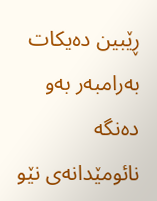ڕێبین ده‌یكات به‌رامبه‌ر به‌و ده‌نگه‌ نائومێدانه‌ی نێو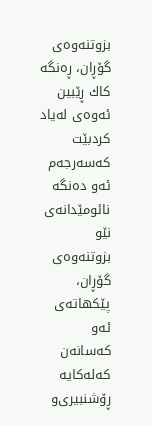بزوتنه‌وه‌ی گۆڕان، ڕه‌نگه‌ كاك ڕێبین ئه‌وه‌ی له‌یاد كردبێت كه‌سه‌رجه‌م ئه‌و ده‌نگه‌ نائومێدانه‌ی نێو بزوتنه‌وه‌ی گۆڕان، پێكهاته‌ی ئه‌و كه‌سانه‌ن كه‌له‌كایه‌ ڕۆشنبیری‌و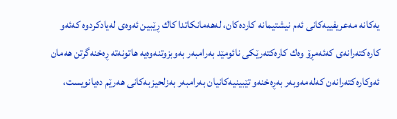یه‌كانه‌ مه‌عریفییه‌كانی ئه‌م نیشتیمانه‌ كارده‌كان، له‌هه‌مانكاتدا كاك ڕێبین ئه‌وه‌ی له‌یادكردوه‌ كه‌ئه‌و كاره‌كته‌رانه‌ی كه‌ئه‌مڕۆ وه‌ك كاره‌كته‌رێكی نائومێد به‌رامبه‌ر به‌وبزوتنه‌وه‌یه‌ هاتونه‌ته‌ ڕه‌خنه‌گرتن هه‌مان ئه‌وكاره‌كته‌رانه‌ن كه‌له‌مه‌وبه‌ر به‌ڕه‌خنه‌‌و تێبینیه‌كانیان به‌رامبه‌ر به‌زلحیزبه‌كانی هه‌رێم ده‌یانویست،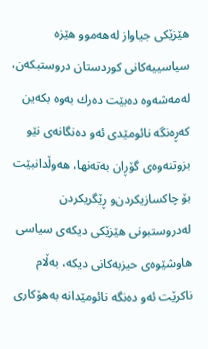هێزێكی جیاواز له‌هه‌موو هێزه‌ سیاسییه‌كانی كوردستان دروستبكه‌ن، له‌مه‌شه‌وه‌ ده‌بێت ده‌رك به‌وه‌ بكه‌ین كه‌ڕه‌نگه‌ نائومێدی ئه‌و ده‌نگانه‌ی نێو بزوتنه‌وه‌ی گۆڕان به‌ته‌نها، هه‌وڵدانبێت بۆ چاكسازیكردن‌و ڕێگریكردن له‌دروستبونی هێزێكی دیكه‌ی سیاسی هاوشێوه‌ی حیزبه‌كانی دیكه‌، به‌ڵام ناكرێت ئه‌و ده‌نگه‌ نائومێدانه‌ به‌هۆكاری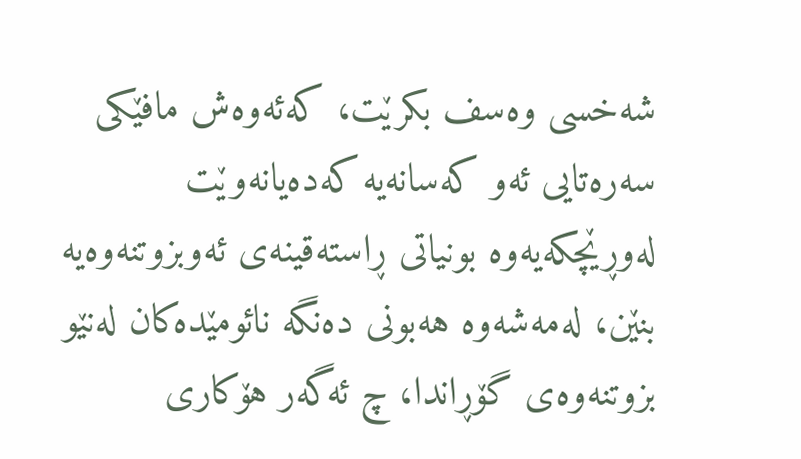شه‌خسی وه‌سف بكرێت، كه‌ئه‌وه‌ش مافێكی سه‌ره‌تایی ئه‌و كه‌سانه‌یه‌ كه‌ده‌یانه‌وێت له‌وڕێچكه‌یه‌وه‌ بونیاتی ڕاسته‌قینه‌ی ئه‌وبزوتنه‌وه‌یه‌ بنێن، له‌مه‌شه‌وه‌ هه‌بونی ده‌نگه‌ نائومێده‌كان له‌نێو بزوتنه‌وه‌ی گۆڕاندا، چ ئه‌گه‌ر هۆكاری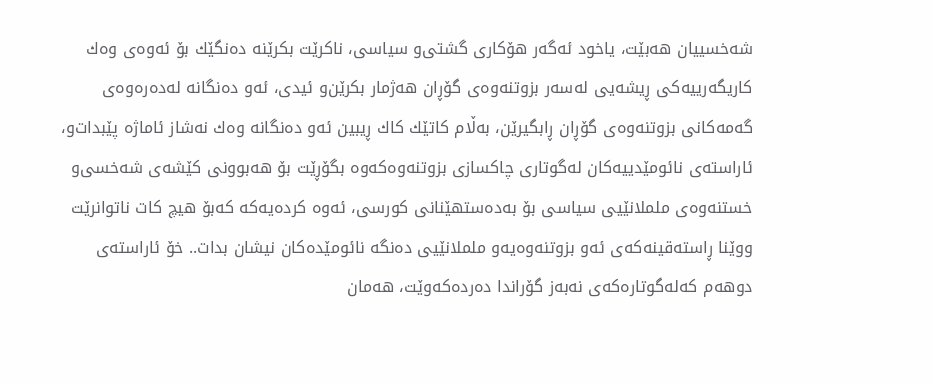شه‌خسییان هه‌بێت، یاخود ئه‌گه‌ر هۆكاری گشتی‌و سیاسی، ناكرێت بكرێنه‌ ده‌نگێك بۆ ئه‌وه‌ی وه‌ك كاریگه‌رییه‌كی ڕیشه‌یی له‌سه‌ر بزوتنه‌وه‌ی گۆڕان هه‌ژمار بكرێن‌و ئیدی، ئه‌و ده‌نگانه‌ له‌ده‌ره‌وه‌ی گه‌مه‌كانی بزوتنه‌وه‌ی گۆڕان ڕابگیرێن، به‌ڵام كاتێك كاك ڕیبین ئه‌و ده‌نگانه‌ وه‌ك نه‌شاز ئاماژه‌ پێبدات‌و، ئاراسته‌ی نائومێدییه‌كان له‌گوتاری چاكسازی بزوتنه‌وه‌كه‌وه‌ بگۆڕێت بۆ هه‌بوونی كێشه‌ی شه‌خسی‌و خستنه‌وه‌ی ململانێیی سیاسی بۆ به‌ده‌ستهێنانی كورسی، ئه‌وه‌ كرده‌یه‌كه‌ كه‌بۆ هیچ كات ناتوانرێت ووێنا ڕاسته‌قینه‌كه‌ی ئه‌و بزوتنه‌وه‌یه‌‌و ململانێیی ده‌نگه‌ نائومێده‌كان نیشان بدات.. خۆ ئاراسته‌ی دوهه‌م كه‌له‌گوتاره‌كه‌ی نه‌به‌ز گۆراندا ده‌رده‌كه‌وێت، هه‌مان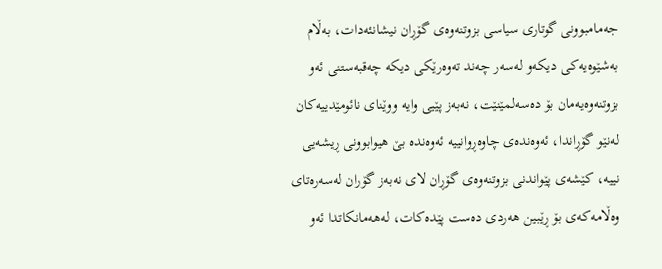جه‌مامبوونی گوتاری سیاسی بزوتنه‌وه‌ی گۆڕان نیشانئه‌دات، به‌ڵام به‌شێوه‌یه‌كی دیكه‌‌و له‌سه‌ر چه‌ند ته‌وه‌رێكی دیكه‌ چه‌قبه‌ستنی ئه‌و بزوتنه‌وه‌یه‌مان بۆ ده‌سه‌لمێنێت، نه‌به‌ز پێیی وایه‌ ووێنای نائومێدییه‌كان له‌نێو گۆڕاندا، ئه‌وه‌نده‌ی چاوه‌ڕوانییه‌ ئه‌وه‌نده‌ بێ‌ هیوابوونی ڕیشه‌یی نییه‌، كێشه‌ی پێواندنی بزوتنه‌وه‌ی گۆڕان لای نه‌به‌ز گۆران له‌سه‌ره‌تای وه‌ڵامه‌كه‌ی بۆ ڕێبین هه‌ردی ده‌ست پێده‌كات، له‌هه‌مانكاتدا ئه‌و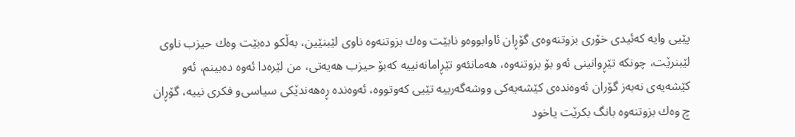پێیی وایه‌ كه‌ئیدی خۆری بزوتنه‌وه‌ی گۆڕان ئاوابووه‌‌و نابێت وه‌ك بزوتنه‌وه‌ ناوی لێبنێین، به‌ڵكو ده‌بێت وه‌ك حیزب ناوی لێبنرێت، چونكه‌ تێڕوانینی ئه‌و بۆ بزوتنه‌وه‌، هه‌مانئه‌و تێڕامانه‌نییه‌ كه‌بۆ حیزب هه‌یه‌تی، من لێره‌دا ئه‌وه‌ ده‌بینم، ئه‌و كێشه‌یه‌ی نه‌به‌ز گۆران ئه‌وه‌نده‌ی كێشه‌یه‌كی ووشه‌گه‌رییه‌ تێیی كه‌وتووه‌، ئه‌وه‌نده‌ ڕه‌هه‌ندێكی سیاسی‌و فكری نییه‌، گۆڕان چ وه‌ك بزوتنه‌وه‌ بانگ بكرێت یاخود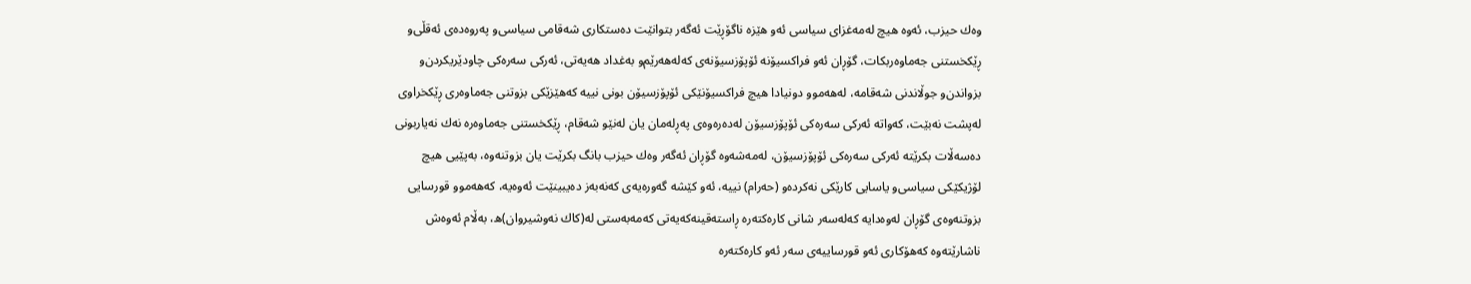وه‌ك حیزب، ئه‌وه‌ هیچ له‌مه‌غزای سیاسی ئه‌و هێزه‌ ناگۆڕێت ئه‌گه‌ر بتوانێت ده‌ستكاری شه‌قامی سیاسی‌و په‌روه‌ده‌ی ئه‌قڵی‌و ڕێكخستنی جه‌ماوه‌ربكات، گۆڕان ئه‌و فراكسیۆنه‌ ئۆپۆزسیۆنه‌ی كه‌له‌هه‌رێم‌و به‌غداد هه‌یه‌تی، ئه‌ركی سه‌ره‌كی چاودێریكردن‌و بزواندن‌و جوڵاندنی شه‌قامه‌، له‌هه‌موو دونیادا هیچ فراكسیۆنێكی ئۆپۆزسیۆن بونی نییه‌ كه‌هێزێكی بزوتنی جه‌ماوه‌ری ڕێكخراوی له‌پشت نه‌بێت، كه‌واته‌ ئه‌ركی سه‌ره‌كی ئۆپۆزسیۆن له‌ده‌ره‌وه‌ی په‌ڕله‌مان یان له‌نێو شه‌قام، ڕێكخستنی جه‌ماوه‌ره‌ نه‌ك نه‌یاربونی ده‌سه‌ڵات بكرێته‌ ئه‌ركی سه‌ره‌كی ئۆپۆزسیۆن، له‌مه‌شه‌وه‌ گۆڕان ئه‌گه‌ر وه‌ك حیزب بانگ بكرێت یان بزوتنه‌وه‌، به‌پێیی هیچ لۆژیكێكی سیاسی‌و یاسایی كارێكی نه‌كرده‌‌و (حه‌رام) نییه‌، ئه‌و كێشه‌ گه‌وره‌یه‌ی كه‌نه‌به‌ز ده‌یبینێت ئه‌وه‌یه‌، كه‌هه‌موو قورسایی بزوتنه‌وه‌ی گۆڕان له‌وه‌دایه‌ كه‌له‌سه‌ر شانی كاره‌كته‌ره‌ ڕاسته‌قینه‌كه‌یه‌تی كه‌مه‌به‌ستی له‌(كاك نه‌وشیروان)ه‌، به‌ڵام ئه‌وه‌ش ناشارێته‌وه‌ كه‌هۆكاری ئه‌و قورساییه‌ی سه‌ر ئه‌و كاره‌كته‌ره‌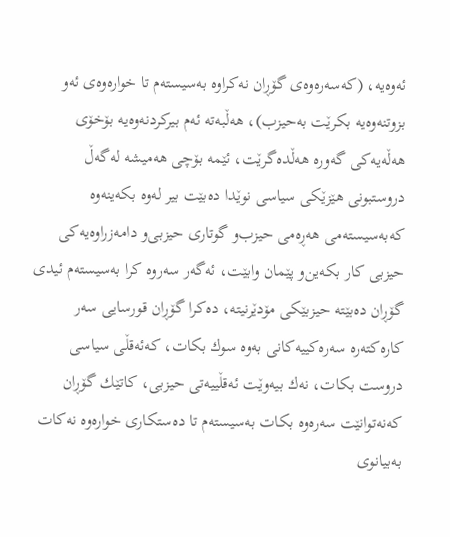ئه‌وه‌یه‌، (كه‌سه‌ره‌وه‌ی گۆڕان نه‌كراوه‌ به‌سیسته‌م تا خواره‌وه‌ی ئه‌و بزوتنه‌وه‌یه‌ بكرێت به‌حیزب)، هه‌ڵبه‌ته‌ ئه‌م بیركردنه‌وه‌یه‌ بۆخۆی هه‌ڵه‌یه‌كی گه‌وره‌ هه‌ڵده‌گرێت، ئێمه‌ بۆچی هه‌میشه‌ له‌گه‌ڵ دروستبونی هێزێكی سیاسی نوێدا ده‌بێت بیر له‌وه‌ بكه‌ینه‌وه‌ كه‌به‌سیسته‌می هه‌ڕه‌می حیزب‌و گوتاری حیزبی‌و دامه‌زراوه‌یه‌كی حیزبی كار بكه‌ین‌و پێمان وابێت، ئه‌گه‌ر سه‌روه‌ كرا به‌سیسته‌م ئیدی گۆڕان ده‌بێته‌ حیزبێكی مۆدێرنیته‌، ده‌كرا گۆڕان قورسایی سه‌ر كاره‌كته‌ره‌ سه‌ره‌كییه‌كانی به‌وه‌ سوك بكات، كه‌ئه‌قڵی سیاسی دروست بكات، نه‌ك بیه‌وێت ئه‌قڵییه‌تی حیزبی، كاتێك گۆڕان كه‌نه‌توانێت سه‌ره‌وه‌ بكات به‌سیسته‌م تا ده‌ستكاری خواره‌وه‌ نه‌كات به‌بیانوی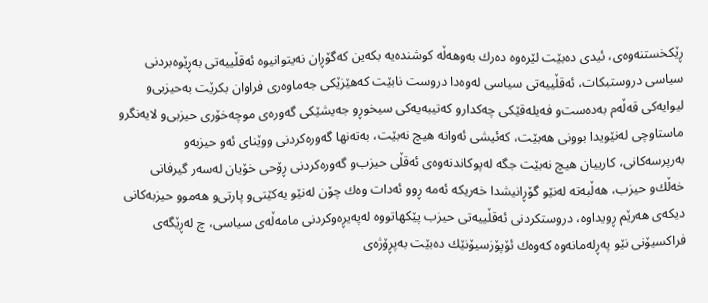ڕێكخستنه‌وه‌ی، ئیدی ده‌بێت لێره‌وه‌ ده‌رك به‌وهه‌ڵه‌ كوشنده‌یه‌ بكه‌ین كه‌گۆڕان نه‌یتوانیوه‌ ئه‌قڵییه‌تی به‌ڕێوه‌بردنی سیاسی دروستبكات، ئه‌قڵییه‌تی سیاسی له‌وه‌دا دروست نابێت كه‌هێزێكی جه‌ماوه‌ری فراوان بكرێت به‌حیزبی‌و لیوایه‌كی قه‌ڵه‌م به‌ده‌ست‌و فه‌یله‌قێكی چه‌كدار‌و كه‌تیبه‌یه‌كی سیخوڕ‌و جه‌یشێكی گه‌وره‌ی موچه‌خۆری حیزبی‌و لایه‌نگر‌و ماستاوچی له‌نێویدا بوونی هه‌بێت، كه‌ئیشی ئه‌وانه‌ هیچ نه‌بێت، به‌ته‌نها گه‌وره‌كردنی ووێنای ئه‌و حیزبه‌‌و به‌رپرسه‌كانی، كارییان هیچ نه‌بێت جگه‌ له‌پوكاندنه‌وه‌ی ئه‌قڵی حیزب‌و گه‌وره‌كردنی ڕۆحی خۆیان له‌سه‌ر گیرفانی خه‌ڵك‌و حیزب، هه‌ڵبه‌ته‌ له‌نێو گۆڕانیشدا خه‌ریكه‌ ئه‌مه‌ ڕوو ئه‌دات وه‌ك چۆن له‌نێو یه‌كێتی‌و پارتی‌و هه‌موو حیزبه‌كانی دیكه‌ی هه‌رێم ڕویداوه‌، دروستكردنی ئه‌قڵییه‌تی حیزب پێكهاتووه‌ له‌په‌یڕه‌وكردنی مامه‌ڵه‌ی سیاسی، چ له‌ڕێگه‌ی فراكسیۆنی نێو په‌ڕله‌مانه‌‌وه‌ كه‌وه‌ك ئۆپۆزسیۆنێك ده‌بێت به‌پڕۆژه‌ی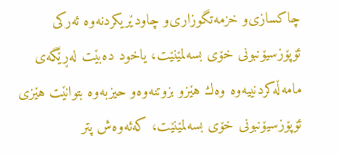چاكسازی‌و خزمه‌تگوزاری‌و چاودێریكردنه‌وه‌ ئه‌ركی ئۆپۆزسیۆنبونی خۆی بسه‌لمێنێت، یاخود ده‌بێت له‌ڕێگه‌ی مامه‌ڵه‌كردنییه‌وه‌ وه‌ك هێز‌و بزوتنه‌وه‌‌و حیزبه‌وه‌ بتوانێت هێزی ئۆپۆزسیۆنبونی خۆی بسه‌لمێنێت، كه‌ئه‌وه‌ش پتر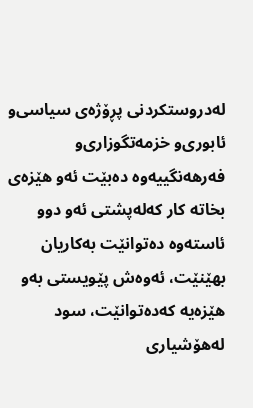له‌دروستكردنی پڕۆژه‌ی سیاسی‌و ئابوری‌و خزمه‌تگوزاری‌و فه‌رهه‌نگییه‌وه‌ ده‌بێت ئه‌و هێزه‌ی بخاته‌ كار كه‌له‌پشتی ئه‌و دوو ئاسته‌وه‌ ده‌توانێت به‌كاریان بهێنێت، ئه‌وه‌ش پێویستی به‌و هێزه‌یه‌ كه‌ده‌توانێت، سود له‌هۆشیاری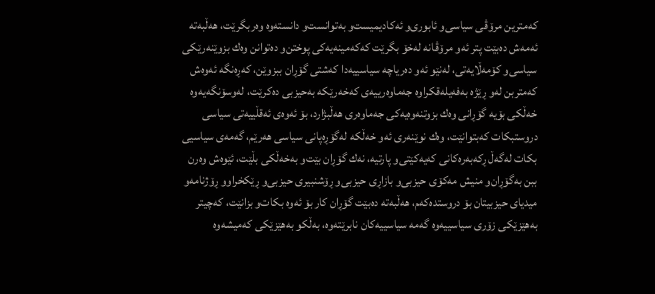كه‌مترین مرۆڤی سیاسی‌و ئابوری‌و ئه‌كادیمیست‌و به‌توانست‌و دانسته‌وه‌ وه‌ربگرێت، هه‌ڵبه‌ته‌ ئه‌مه‌ش ده‌بێت پتر ئه‌و مرۆڤانه‌ له‌خۆ بگرێت كه‌كه‌مینه‌یه‌كی پوختن‌و ده‌توانن وه‌ك بزوێنه‌رێكی سیاسی‌و كۆمه‌ڵایه‌تی، له‌نێو ئه‌و ده‌ریاچه‌ سیاسییه‌دا كه‌شتی گۆڕان ببزوێن، كه‌ڕه‌نگه‌ ئه‌وه‌ش كه‌متربن له‌و ڕێژه‌ به‌فه‌یله‌قكراوه‌ جه‌ماوه‌رییه‌ی كه‌خه‌رێكه‌ به‌حیزبی ده‌كرێت، له‌وسۆنگه‌یه‌وه‌ خه‌ڵكی بۆیه‌ گۆڕانی وه‌ك بزوتنه‌وه‌یه‌كی جه‌ماوه‌ری هه‌ڵبژارد، بۆ ئه‌وه‌ی ئه‌قڵییه‌تی سیاسی دروستبكات كه‌بتوانێت، وه‌ك نوێنه‌ری ئه‌و خه‌ڵكه‌ له‌گۆڕه‌پانی سیاسی هه‌رێم، گه‌مه‌ی سیاسیی بكات له‌گه‌ڵ ڕكه‌به‌ره‌كانی كه‌یه‌كێتی‌و پارتیه‌، نه‌ك گۆڕان بێت‌و به‌خه‌ڵكی بڵێت، ئێوه‌ش وه‌رن ببن به‌گۆڕان‌و منیش مه‌كۆی حیزبی‌و بازاڕی حیزبی‌و ڕۆشنبیری حیزبی‌و ڕێكخراوو ڕۆژنامه‌و میدیای حیزبیتان بۆ دروستده‌كه‌م، هه‌ڵبه‌ته‌ ده‌بێت گۆڕان كار بۆ ئه‌وه‌ بكات‌و بزانێت، كه‌چیتر به‌هێزێكی زۆری سیاسییه‌وه‌ گه‌مه‌ سیاسییه‌كان نابرێته‌وه‌، به‌ڵكو به‌هێزێكی كه‌میشه‌وه‌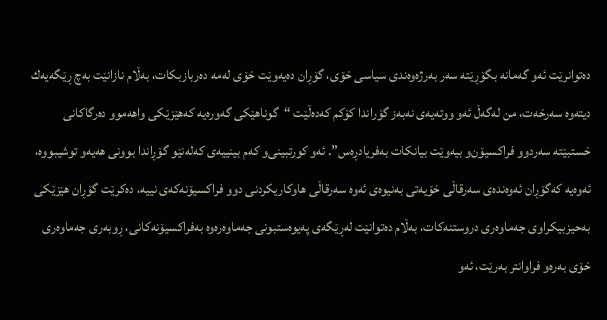ده‌توانرێت ئه‌و گه‌مانه‌ بگۆڕێته‌ سه‌ر به‌رژه‌وه‌ندی سیاسی خۆی، گۆڕان ده‌یه‌وێت خۆی له‌مه‌ ده‌ربازبكات، به‌ڵام نازانێت به‌چ ڕێگه‌یه‌ك دیته‌وه‌ سه‌رخه‌ت، من له‌گه‌ڵ ئه‌و ووته‌یه‌ی نه‌به‌ز گۆراندا كۆكم كه‌ده‌ڵێت “گوناهێكی گه‌وره‌یه‌ كه‌هێزێكی واهه‌موو ده‌رگاكانی خستبێته‌ سه‌ردوو فراكسیۆن‌و بیه‌وێت بیانكات به‌فریادڕه‌س”. ئه‌و كورتبینی‌و كه‌م بینییه‌ی كه‌له‌نێو گۆڕاندا بوونی هه‌یه‌‌و توشیبووه‌، ئه‌وه‌یه‌ كه‌گۆڕان ئه‌وه‌نده‌ی سه‌رقاڵی خۆیه‌تی به‌نیوه‌ی ئه‌وه‌ سه‌رقاڵی هاوكاریكردنی دوو فراكسیۆنه‌كه‌ی نییه‌، ده‌كرێت گۆڕان هێزێكی به‌حیزبیكراوی جه‌ماوه‌ری دروستنه‌كات، به‌ڵام ده‌توانێت له‌ڕێگه‌ی په‌یوه‌ستبونی جه‌ماوه‌ره‌وه‌ به‌فراكسیۆنه‌كانی، ڕوبه‌ری جه‌ماوه‌ری خۆی به‌ره‌و فراوانتر به‌رێت، ئه‌و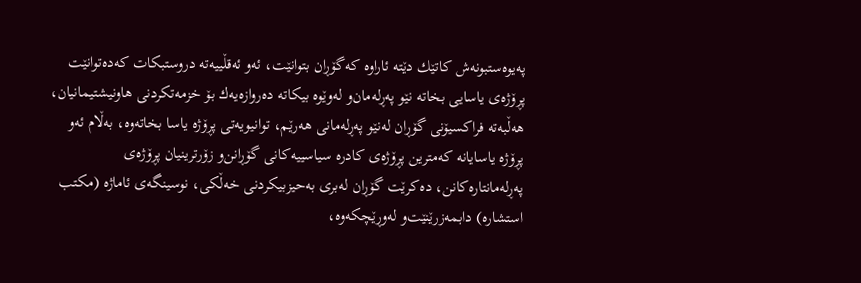په‌یوه‌ستبونه‌ش كاتێك دێته‌ ئاراوه‌ كه‌گۆڕان بتوانێت، ئه‌و ئه‌قڵییه‌ته‌ دروستبكات كه‌ده‌توانێت پڕۆژه‌ی یاسایی بخاته‌ نێو په‌ڕله‌مان‌و له‌وێوه‌ بیكاته‌ ده‌روازه‌یه‌ك بۆ خزمه‌تكردنی هاونیشتیمانیان، هه‌ڵبه‌ته‌ فراكسیۆنی گۆڕان له‌نێو په‌ڕله‌مانی هه‌رێم، توانیویه‌تی پڕۆژه‌ یاسا بخاته‌وه‌، به‌ڵام ئه‌و پڕۆژه‌ یاسایانه‌ كه‌مترین پڕۆژه‌ی كادره‌ سیاسییه‌كانی گۆڕانن‌و زۆرترینیان پڕۆژه‌ی په‌ڕله‌مانتاره‌كانن، ده‌كرێت گۆڕان له‌بری به‌حیزبیكردنی خه‌ڵكی، نوسینگه‌ی ئاماژه‌ (مكتب استشاره‌) دابمه‌زرێنێت‌و له‌وڕێچكه‌وه‌،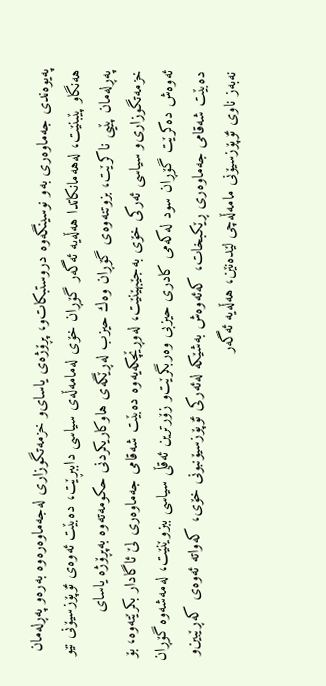په‌یوه‌ندی جه‌ماوه‌ری به‌و نوسینگه‌وه‌ دروستبكات‌و، پڕۆژه‌ی یاسای‌و خزمه‌تگوزاری له‌جه‌ماوه‌ره‌وه‌ به‌ره‌‌و په‌ڕله‌مان هه‌نگاو پێبنێت، له‌هه‌مانكاتدا هه‌ڵه‌یه‌ ئه‌گه‌ر گۆڕان خۆی له‌مامه‌ڵه‌ی سیاسی داببڕێت، ده‌بێت ئه‌وه‌ی ئۆپۆزسیۆنی نێو په‌ڕله‌مان پێیی ناكرێت، بزوتنه‌وه‌ی گۆڕان وه‌ك حیزب له‌ڕێگه‌ی هاوكاریكردنی حكومه‌ته‌وه‌ به‌پڕۆژه‌ یاسای خزمه‌تگوزاری‌و سیاسی ئه‌ركی خۆی به‌جێبهێنێت، له‌‌وڕێچكه‌یه‌وه‌ ده‌بێت شه‌قامی جه‌ماوه‌ری لێ‌ ئاگادار بكرێته‌وه‌، بۆ ئه‌وه‌ش ده‌كرێت گۆڕان سود له‌كه‌می كادری حیزبی وه‌ربگرێت‌و زۆرترین ئه‌قڵی سیاسی ببزوێنێت، له‌مه‌شه‌وه‌ گۆڕان ده‌بێت شه‌قامی جه‌ماوه‌ری ڕێكبخات، كه‌ئه‌وه‌ش به‌شێكه‌ له‌ئه‌ركی ئۆپۆزسیۆنبونی خۆی، كه‌واته‌ ئه‌وه‌ی كه‌ڕێبین‌و نه‌به‌ز ناوی ئۆپۆزسیۆنی مامه‌ڵه‌چی لێده‌نێن، هه‌ڵه‌یه‌ ئه‌گه‌ر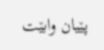پێیان وابێت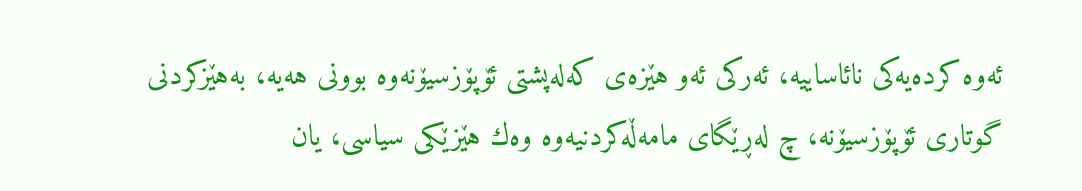ئه‌وه‌ كرده‌یه‌كی نائاساییه‌، ئه‌ركی ئه‌و هێزه‌ی كه‌له‌پشتی ئۆپۆزسیۆنه‌وه‌ بوونی هه‌یه‌، به‌هێزكردنی گوتاری ئۆپۆزسیۆنه‌، چ له‌ڕێگای مامه‌ڵه‌كردنیه‌وه‌ وه‌ك هێزێكی سیاسی، یان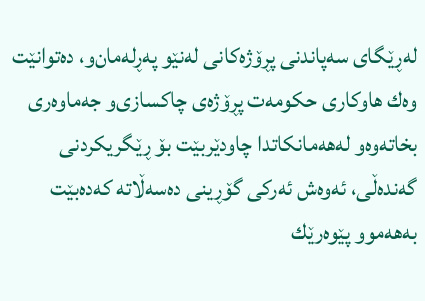له‌ڕێگای سه‌پاندنی پڕۆژه‌كانی له‌نێو په‌ڕله‌مان‌و، ده‌توانێت وه‌ك هاوكاری حكومه‌ت پڕۆژه‌ی چاكسازی‌و جه‌ماوه‌ری بخاته‌وه‌‌و له‌هه‌مانكاتدا چاودێربێت بۆ ڕێگریكردنی گه‌نده‌ڵی، ئه‌وه‌ش ئه‌ركی گۆڕینی ده‌سه‌ڵاته‌ كه‌ده‌بێت به‌هه‌موو پێوه‌رێك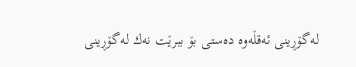له‌گۆڕینی ئه‌قڵه‌وه‌ ده‌ستی بۆ ببرێت نه‌ك له‌گۆڕینی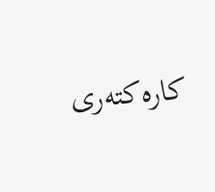كاره‌كته‌ری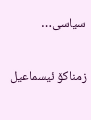سیاسی…

زمناكۆ ئیسماعیل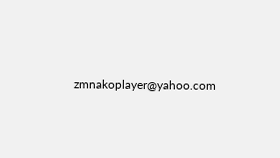zmnakoplayer@yahoo.com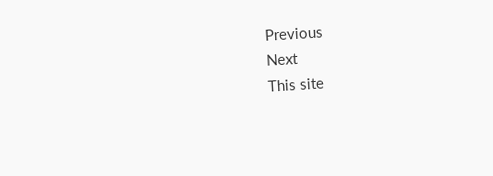Previous
Next
This site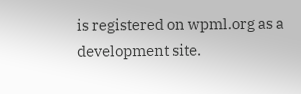is registered on wpml.org as a development site.